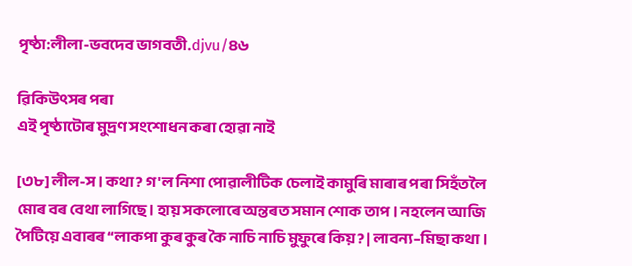পৃষ্ঠা:লীলা-ভবদেব ভাগবতী.djvu/৪৬

ৱিকিউৎসৰ পৰা
এই পৃষ্ঠাটোৰ মুদ্ৰণ সংশোধন কৰা হোৱা নাই

[৩৮] লীল-স। কথা? গ'ল নিশা পোৱালীটিক চেলাই কামুৰি মাৰাৰ পৰা সিহঁতলৈ মোৰ বৰ বেথা লাগিছে। হায় সকলোৰে অন্তৰত সমান শোক তাপ। নহলেন আজি পৈটিয়ে এবাৰৰ “লাকপা কুৰ কুৰ কৈ নাচি নাচি মুফুৰে কিয়? | লাবন্য–মিছা কথা।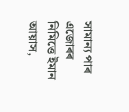সামান্য পাৰ এজোৰৰ নিমিত্তে ইমান আয়াস,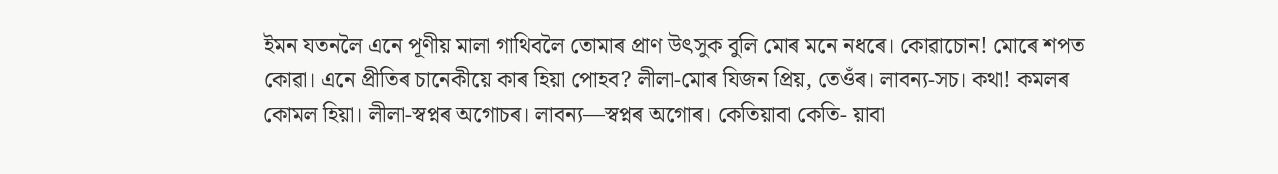ইমন যতনলৈ এনে পূণীয় মালা গাথিবলৈ তোমাৰ প্ৰাণ উৎসুক বুলি মোৰ মনে নধৰে। কোৱাচোন! মোৰে শপত কোৱা। এনে প্ৰীতিৰ চানেকীয়ে কাৰ হিয়া পোহব? লীলা-মোৰ যিজন প্ৰিয়, তেওঁৰ। লাবন্য-সচ। কথা! কমলৰ কোমল হিয়া। লীলা-স্বপ্নৰ অগোচৰ। লাবন্য—স্বপ্নৰ অগোৰ। কেতিয়াবা কেতি- য়াবা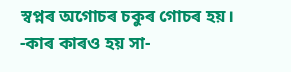স্বপ্নৰ অগোচৰ চকুৰ গোচৰ হয়। -কাৰ কাৰও হয় সা-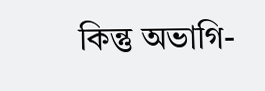কিন্তু অভাগি-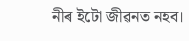নীৰ ইটো জীৱনত নহব।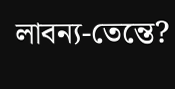লাবন্য-তেন্তে?